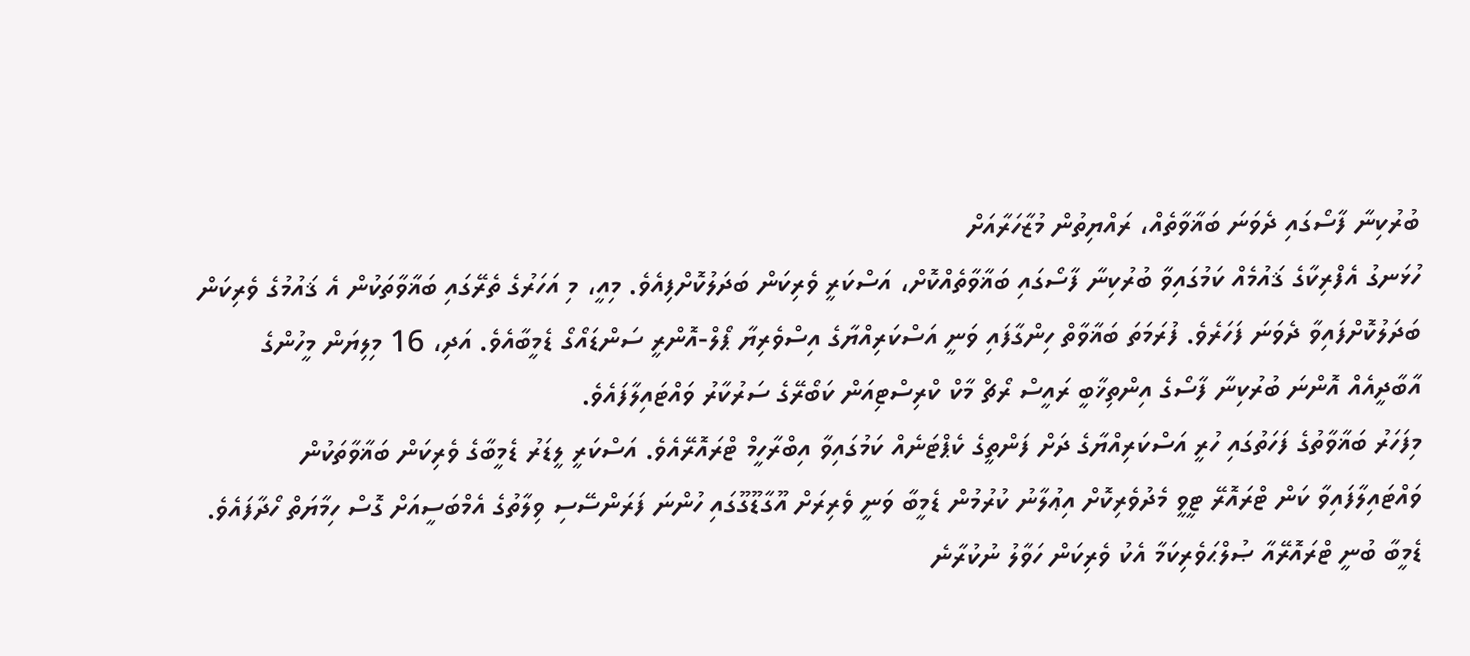ބުރުކިނާ ފާސޯގައި ދެވަނަ ބަޣާވާތެއް، ރައްޔިތުން މުޒާހަރާއަށް
ހުޅަނގު އެފްރިކާގެ ޤައުމެއް ކަމުގައިވާ ބުރުކިނާ ފާސޯގައި ބަޣާވާތެއްކޮށް، އަސްކަރީ ވެރިކަން ބަދަލުކޮށްފިއެވެ. މިއީ، މި އަހަރުގެ ތެރޭގައި ބަޣާވާތަކުން އެ ޤައުމުގެ ވެރިކަން ބަދަލުކޮށްފައިވާ ދެވަނަ ފަހަރެވެ. ފުރަމަތަ ބަޣާވާތް ހިންގާފައި ވަނީ އަސްކަރިއްޔާގެ އިސްވެރިޔާ ޕޯލް-އޮންރީ ސަންޑައޯގޯ ޑެމީބާއެވެ. އަދި، 16 މިލިޔަން މީހުންގެ އާބާދީއެއް އޮންނަ ބުރުކިނާ ފާސޯގެ އިންތިޚާބީ ރައީސް ރޯޗް މާކް ކްރިސްޓިއަން ކަބޯރޭގެ ސަރުކާރު ވައްޓައިލާފައެވެ.
މިފަހަރު ބަޣާވާތުގެ ފަހަތުގައި ހުރީ އަސްކަރިއްޔާގެ ދަށް ފަންތީގެ ކެޕްޓަނެއް ކަމުގައިވާ އިބްރާހީމް ޓްރައޮރޭއެވެ. އަސްކަރީ ލީޑަރު ޑެމީބާގެ ވެރިކަން ބަޣާވާތަކުން ވައްޓައިލާފައިވާ ކަން ޓްރައޮރޭ ޓީވީ މެދުވެރިކޮށް އިޢުލާނު ކުރުމުން ޑެމީބާ ވަނީ ވެރިރަށް އޫގާޑޫގޫގައި ހުންނަ ފަރަންސޭސި ވިލާތުގެ އެމްބަސީއަށް ގޮސް ހިމާޔަތް ހޯދާފައެވެ.
ޑެމީބާ ބުނީ ޓްރައޮރޭއާ ޞުލްޙަވެރިކަމާ އެކު ވެރިކަން ހަވާލު ނުކުރާނެ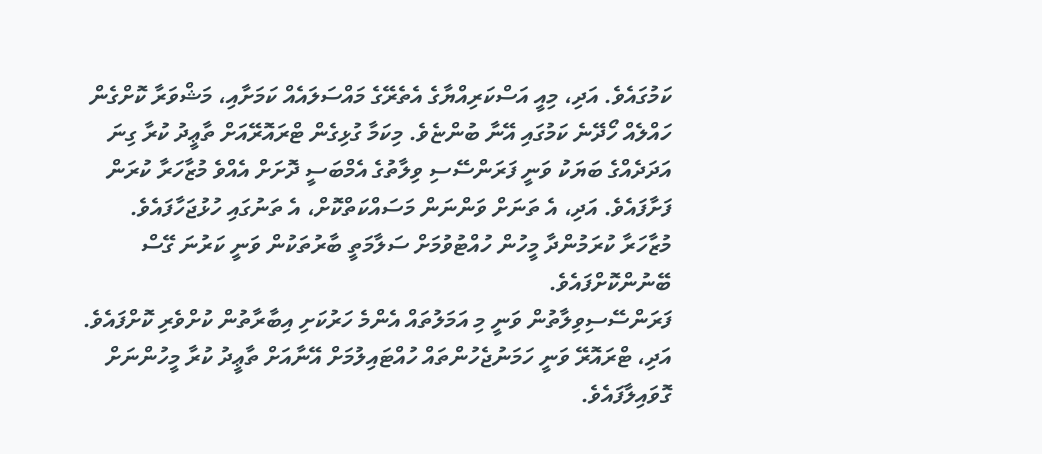ކަމުގައެވެ. އަދި، މިއީ އަސްކަރިއްޔާގެ އެތެރޭގެ މައްސަލައެއް ކަމަށާއި، މަޝްވަރާ ކޮށްގެން ހައްލެއް ހޯދޭނެ ކަމުގައި އޭނާ ބުންޏެވެ. މިކަމާ ގުޅިގެން ޓްރައޮރޭއަށް ތާޢީދު ކުރާ ގިނަ އަދަދެއްގެ ބަޔަކު ވަނީ ފަރަންސޭސި ވިލާތުގެ އެމްބަސީ ދޮށަށް އެއްވެ މުޒާހަރާ ކުރަން ފަށާފައެވެ. އަދި، އެ ތަނަށް ވަންނަން މަސައްކަތްކޮށް، އެ ތަނުގައި ހުޅުޖަހާފައެވެ. މުޒާހަރާ ކުރަމުންދާ މީހުން ހުއްޓުވުމަށް ސަލާމަތީ ބާރުތަކުން ވަނީ ކަރުނަ ގޭސް ބޭނުންކޮށްފައެވެ.
ފަރަންސޭސިވިލާތުން ވަނީ މި އަމަލުތައް އެންމެ ހަރުކަށި އިބާރާތުން ކުށްވެރި ކޮށްފައެވެ. އަދި، ޓްރައޮރޭ ވަނީ ހަމަނުޖެހުންތައް ހުއްޓައިލުމަށް އޭނާއަށް ތާޢީދު ކުރާ މީހުންނަށް ގޮވައިލާފައެވެ.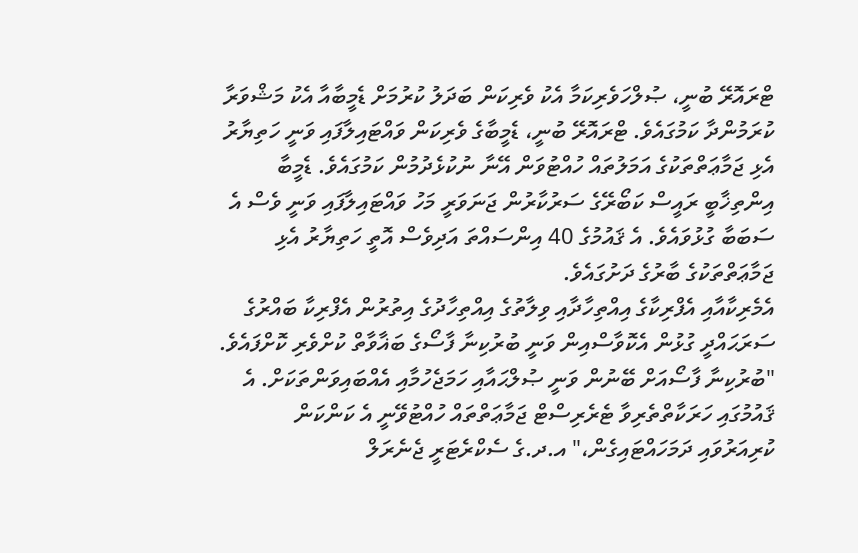ޓްރައޮރޭ ބުނީ، ޞުލްހަވެރިކަމާ އެކު ވެރިކަން ބަދަލު ކުރުމަށް ޑެމީބާއާ އެކު މަޝްވަރާ ކުރަމުންދާ ކަމުގައެވެ. ޓްރައޮރޭ ބުނީ، ޑެމީބާގެ ވެރިކަން ވައްޓައިލާފައި ވަނީ ހަތިޔާރު އެޅި ޖަމާޢަތްތަކުގެ އަމަލުތައް ހުއްޓުވަން އޭނާ ނުކުޅެދުމުން ކަމުގައެވެ. ޑެމީބާ އިންތިޚާބީ ރައީސް ކަބޯރޭގެ ސަރުކާރުން ޖަނަވަރީ މަހު ވައްޓައިލާފައި ވަނީ ވެސް އެ ސަބަބާ ގުޅުވައެވެ. އެ ޤައުމުގެ 40 އިންސައްތަ އަދިވެސް އޮތީ ހަތިޔާރު އެޅި ޖަމާޢަތްތަކުގެ ބާރުގެ ދަށުގައެވެ.
އެމެރިކާއާއި އެފްރިކާގެ އިއްތިހާދާއި ވިލާތުގެ އިއްތިހާދުގެ އިތުރުން އެފްރިކާ ބައްރުގެ ސަރަޙައްދީ ގުޅުން އެކޮވާސްއިން ވަނީ ބުރުކިނާ ފާސޯގެ ބަޣާވާތް ކުށްވެރި ކޮށްފައެވެ.
"ބުރުކިނާ ފާސޯއަށް ބޭނުން ވަނީ ޞުލްޙައާއި ހަމަޖެހުމާއި އެއްބައިވަންތަކަށް. އެ ޤައުމުގައި ހަރަކާތްތެރިވާ ޓެރެރިސްޓް ޖަމާޢަތްތައް ހުއްޓުވޭނީ އެ ކަންކަން ކުރިއަރުވައި ދަމަހައްޓައިގެން،" އ.ދ.ގެ ސެކްރެޓަރީ ޖެނެރަލް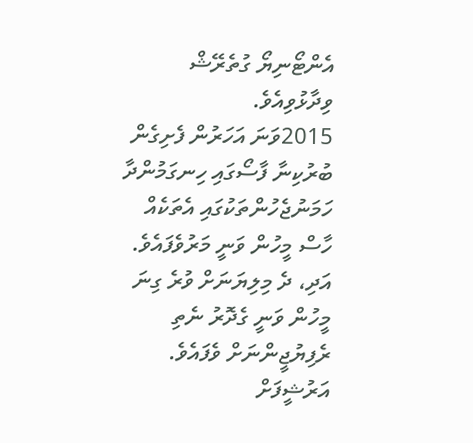އެންޓޯނިޔޯ ގުތެރޭޝް ވިދާޅުވިއެވެ.
2015ވަނަ އަހަރުން ފެށިގެން ބުރުކިނާ ފާސޯގައި ހިނގަމުންދާ ހަމަނުޖެހުންތަކުގައި އެތަކެއް ހާސް މީހުން ވަނީ މަރުވެފައެވެ. އަދި، ދެ މިލިޔަނަށް ވުރެ ގިނަ މީހުން ވަނީ ގެދޮރު ނެތި ރެފިޔުޖީންނަށް ވެފައެވެ.
އަރުޝީފަށް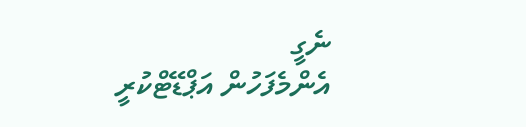ނެގީ
އެންމެފަހުން އަޕްޑޭޓްކުރީ